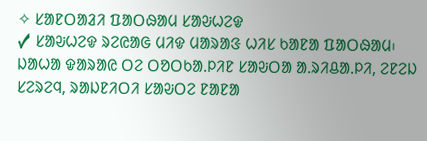✧ ᱥᱟᱱᱛᱟᱲᱤ ᱯᱟᱛᱷᱟᱢ ᱥᱟᱶᱦᱮᱫ
✓ ᱥᱟᱶᱦᱮᱫ ᱨᱮᱭᱟᱜ ᱢᱤᱫ ᱢᱟᱨᱟᱝ ᱦᱤᱥ ᱠᱟᱱᱟ ᱯᱟᱛᱷᱟᱢ᱾ ᱡᱟᱦᱟ ᱫᱟᱨᱟᱭ ᱛᱮ ᱛᱚᱛᱠᱟ.ᱞᱤᱱ ᱥᱟᱶᱛᱟ ᱟ.ᱨᱤᱪᱟ.ᱞᱤ, ᱮᱱᱮᱡ ᱥᱮᱨᱮᱧ, ᱨᱟᱡᱱᱤᱛᱤ ᱥᱟᱶᱛᱮ ᱱᱟᱱᱟ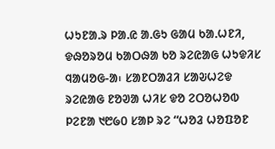ᱦᱩᱱᱟ.ᱨ ᱞᱟ.ᱭ ᱟ.ᱜᱩ ᱜᱟᱢ ᱠᱟ.ᱦᱱᱤ, ᱫᱷᱚᱨᱚᱢ ᱠᱟᱛᱷᱟ ᱠᱚ ᱨᱮᱭᱟᱜ ᱦᱩᱫᱤᱥ ᱧᱟᱢᱚᱜ-ᱟ᱾ ᱥᱟᱱᱛᱟᱲᱤ ᱥᱟᱶᱦᱮᱫ ᱨᱮᱭᱟᱜ ᱱᱚᱣᱟ ᱦᱤᱥ ᱫᱚ ᱮᱛᱚᱦᱚᱵ ᱞᱮᱱᱟ ᱑᱘᱙᱐ ᱥᱟᱞ ᱨᱮ “ᱦᱚᱲ ᱦᱚᱯᱚᱱ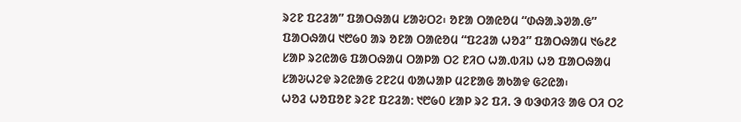ᱨᱮᱱ ᱯᱮᱲᱟ” ᱯᱟᱛᱷᱟᱢ ᱥᱟᱶᱛᱮ᱾ ᱚᱱᱟ ᱛᱟᱭᱚᱢ “ᱰᱷᱟ.ᱨᱣᱟ.ᱜ” ᱯᱟᱛᱷᱟᱢ ᱑᱘᱙᱐ ᱟᱨ ᱚᱱᱟ ᱛᱟᱭᱚᱢ “ᱯᱮᱲᱟ ᱦᱚᱲ” ᱯᱟᱛᱷᱟᱢ ᱑᱙᱒᱒ ᱥᱟᱞ ᱨᱮᱭᱟᱜ ᱯᱟᱛᱷᱟᱢ ᱛᱟᱞᱟ ᱛᱮ ᱱᱤᱛ ᱦᱟ.ᱵᱤᱡ ᱦᱚ ᱯᱟᱛᱷᱟᱢ ᱥᱟᱶᱦᱮᱫ ᱨᱮᱭᱟᱜ ᱮᱱᱮᱢ ᱵᱟᱦᱟᱞ ᱢᱮᱱᱟᱜ ᱟᱠᱟᱫ ᱜᱮᱭᱟ᱾
ᱦᱚᱲ ᱦᱚᱯᱚᱱ ᱨᱮᱱ ᱯᱮᱲᱟᱺ ᱑᱘᱙᱐ ᱥᱟᱞ ᱨᱮ ᱯᱤ. ᱳ ᱵᱳᱰᱤᱝ ᱟᱜ ᱛᱤ ᱛᱮ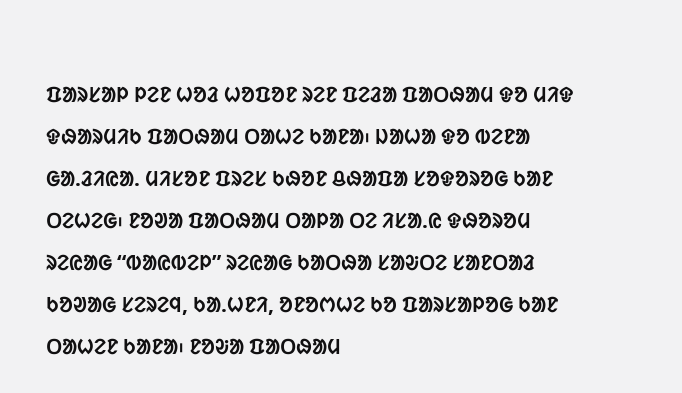ᱯᱟᱨᱥᱟᱞ ᱞᱮᱱ ᱦᱚᱲ ᱦᱚᱯᱚᱱ ᱨᱮᱱ ᱯᱮᱲᱟ ᱯᱟᱛᱷᱟᱢ ᱫᱚ ᱢᱤᱫ ᱫᱷᱟᱨᱢᱤᱠ ᱯᱟᱛᱷᱟᱢ ᱛᱟᱦᱮ ᱠᱟᱱᱟ᱾ ᱡᱟᱦᱟ ᱫᱚ ᱵᱮᱱᱟ ᱜᱟ.ᱲᱤᱭᱟ. ᱢᱤᱥᱚᱱ ᱯᱨᱮᱥ ᱠᱷᱚᱱ ᱪᱷᱟᱯᱟ ᱥᱚᱫᱚᱨᱚᱜ ᱠᱟᱱ ᱛᱮᱦᱮᱜ᱾ ᱱᱚᱣᱟ ᱯᱟᱛᱷᱟᱢ ᱛᱟᱞᱟ ᱛᱮ ᱤᱥᱟ.ᱭ ᱫᱷᱚᱨᱚᱢ ᱨᱮᱭᱟᱜ “ᱵᱟᱭᱵᱮᱞ” ᱨᱮᱭᱟᱜ ᱠᱟᱛᱷᱟ ᱥᱟᱶᱛᱮ ᱥᱟᱱᱛᱟᱲ ᱠᱚᱣᱟᱜ ᱥᱮᱨᱮᱧ, ᱠᱟ.ᱦᱱᱤ, ᱚᱱᱚᱬᱦᱮ ᱠᱚ ᱯᱟᱨᱥᱟᱞᱚᱜ ᱠᱟᱱ ᱛᱟᱦᱮᱱ ᱠᱟᱱᱟ᱾ ᱱᱚᱶᱟ ᱯᱟᱛᱷᱟᱢ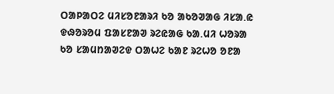ᱛᱟᱞᱟᱛᱮ ᱢᱤᱥᱚᱱᱟᱨᱤ ᱠᱚ ᱟᱠᱚᱣᱟᱜ ᱤᱥᱟ.ᱭ ᱫᱷᱚᱨᱚᱢ ᱯᱟᱥᱱᱟᱣ ᱨᱮᱭᱟᱜ ᱠᱟ.ᱢᱤ ᱦᱚᱨᱟ ᱠᱚ ᱥᱟᱢᱴᱟᱣᱮᱫ ᱛᱟᱦᱮ ᱠᱟᱱ ᱨᱮᱦᱚ ᱚᱱᱟ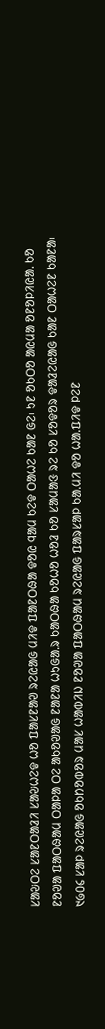ᱥᱟᱶᱛᱮ ᱥᱟᱱᱛᱟᱲᱤ ᱥᱟᱶᱦᱮᱫ ᱦᱚ ᱯᱟᱥᱱᱟᱣ ᱨᱮᱭᱟᱜ ᱢᱤᱫ ᱯᱟᱱᱛᱷᱟ ᱫᱚᱭ ᱧᱟᱢ ᱠᱮᱫ ᱛᱟᱦᱮ ᱠᱟᱱ ᱜᱮ᱾ ᱩᱱ ᱚᱠᱛᱚ ᱟᱭᱢᱟ ᱚᱱᱚᱞᱤᱭᱟ. ᱠᱚ ᱱᱚᱣᱟ ᱯᱟᱛᱷᱟᱢ ᱛᱟᱞᱟ ᱛᱮ ᱟᱠᱚᱣᱟᱜ ᱱᱟᱱᱟ ᱦᱩᱜᱟ.ᱨ ᱠᱟᱛᱷᱟ ᱠᱚᱦᱚ ᱦᱚᱲ ᱠᱚ ᱥᱟᱢᱟᱝ ᱨᱮ ᱠᱚ ᱥᱚᱫᱚᱨ ᱫᱟᱲᱮᱭᱟᱜ ᱠᱟᱱ ᱛᱟᱦᱮᱱ ᱠᱟᱱᱟ᱾ ᱑᱙᱐᱔ ᱥᱟᱞ ᱨᱮᱭᱟᱜ ᱚᱠᱴᱚᱵᱚᱨ ᱢᱟᱥ ᱦᱟᱵᱤᱡ ᱱᱚᱣᱟ ᱯᱟᱛᱷᱟᱢ ᱨᱮᱭᱟᱜ ᱯᱟᱨᱥᱟᱞ ᱠᱟ.ᱢᱤ ᱫᱚ ᱦᱟ.ᱯᱤᱫ ᱞᱮᱱ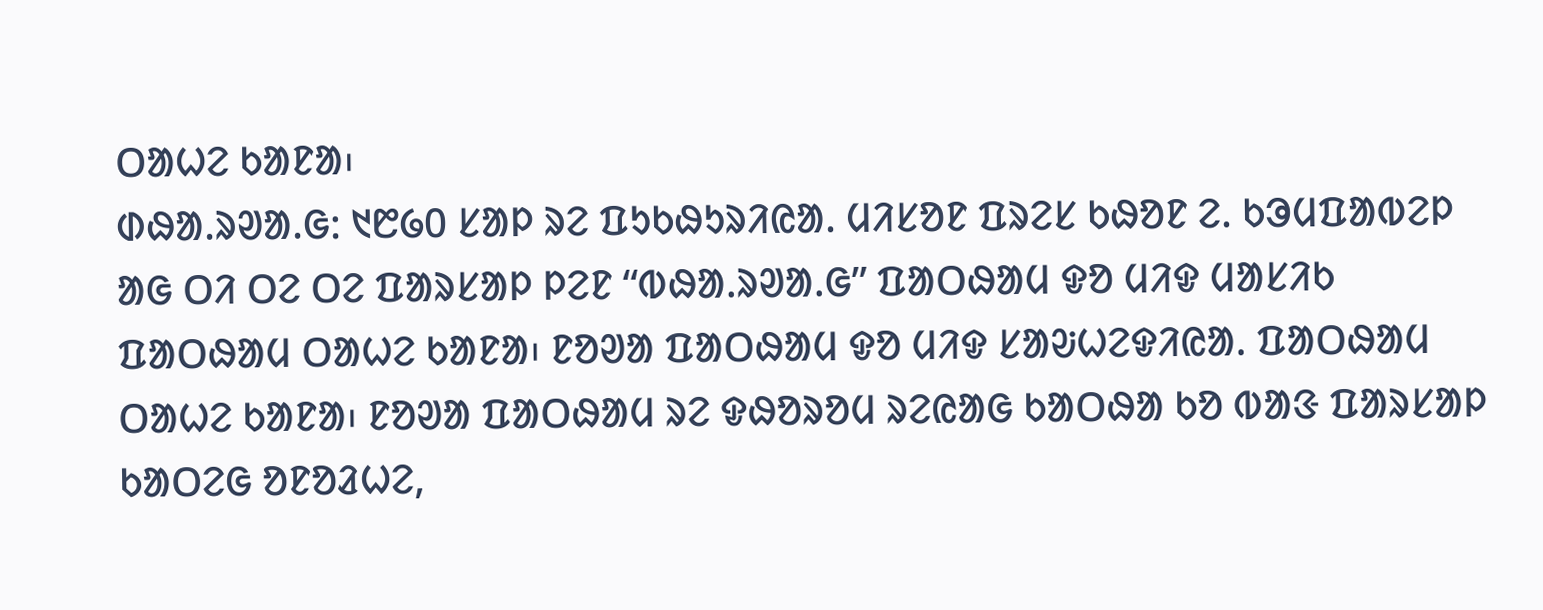ᱛᱟᱦᱮ ᱠᱟᱱᱟ᱾
ᱰᱷᱟ.ᱨᱣᱟ.ᱜᱺ ᱑᱘᱙᱐ ᱥᱟᱞ ᱨᱮ ᱯᱩᱠᱷᱩᱨᱤᱭᱟ. ᱢᱤᱥᱚᱱ ᱯᱨᱮᱥ ᱠᱷᱚᱱ ᱮ. ᱠᱳᱢᱯᱟᱵᱮᱞ ᱟᱜ ᱛᱤ ᱛᱮ ᱛᱮ ᱯᱟᱨᱥᱟᱞ ᱞᱮᱱ “ᱵᱷᱟ.ᱨᱣᱟ.ᱜ” ᱯᱟᱛᱷᱟᱢ ᱫᱚ ᱢᱤᱫ ᱢᱟᱥᱤᱠ ᱯᱟᱛᱷᱟᱢ ᱛᱟᱦᱮ ᱠᱟᱱᱟ᱾ ᱱᱚᱣᱟ ᱯᱟᱛᱷᱟᱢ ᱫᱚ ᱢᱤᱫ ᱥᱟᱶᱦᱮᱫᱤᱭᱟ. ᱯᱟᱛᱷᱟᱢ ᱛᱟᱦᱮ ᱠᱟᱱᱟ᱾ ᱱᱚᱣᱟ ᱯᱟᱛᱷᱟᱢ ᱨᱮ ᱫᱷᱚᱨᱚᱢ ᱨᱮᱭᱟᱜ ᱠᱟᱛᱷᱟ ᱠᱚ ᱵᱟᱝ ᱯᱟᱨᱥᱟᱞ ᱠᱟᱛᱮᱜ ᱚᱱᱚᱲᱦᱮ,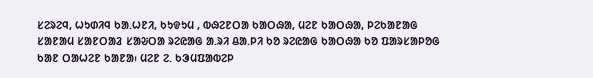ᱥᱮᱨᱮᱧ, ᱦᱩᱰᱤᱧ ᱠᱟ.ᱦᱱᱤ, ᱠᱩᱫᱩᱢ , ᱵᱷᱮᱱᱛᱟ ᱠᱟᱛᱷᱟ, ᱢᱮᱱ ᱠᱟᱛᱷᱟ, ᱞᱮᱠᱟᱱᱟᱜ ᱥᱟᱱᱟᱢ ᱥᱟᱱᱛᱟᱲ ᱥᱟᱶᱛᱟ ᱨᱮᱭᱟᱜ ᱟ.ᱨᱤ ᱪᱟ.ᱞᱤ ᱠᱚ ᱨᱮᱭᱟᱜ ᱠᱟᱛᱷᱟ ᱠᱚ ᱯᱟᱨᱥᱟᱞᱚᱜ ᱠᱟᱱ ᱛᱟᱦᱮᱱ ᱠᱟᱱᱟ᱾ ᱢᱮᱱ ᱮ. ᱠᱳᱢᱯᱟᱵᱮᱞ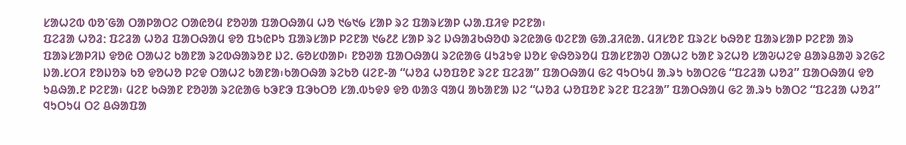ᱥᱟᱦᱮᱵ ᱵᱚᱸᱜᱟ ᱛᱟᱞᱟᱛᱮ ᱛᱟᱭᱚᱢ ᱱᱚᱣᱟ ᱯᱟᱛᱷᱟᱢ ᱦᱚ ᱑᱙᱑᱙ ᱥᱟᱞ ᱨᱮ ᱯᱟᱨᱥᱟᱞ ᱦᱟ.ᱯᱤᱫ ᱞᱮᱱᱟ᱾
ᱯᱮᱲᱟ ᱦᱚᱲᱺ ᱯᱮᱲᱟ ᱦᱚᱲ ᱯᱟᱛᱷᱟᱢ ᱫᱚ ᱯᱩᱭᱞᱩ ᱯᱟᱨᱥᱟᱞ ᱞᱮᱱᱟ ᱑᱙᱒᱒ ᱥᱟᱞ ᱨᱮ ᱡᱷᱟᱲᱠᱷᱚᱰ ᱨᱮᱭᱟᱜ ᱵᱮᱱᱟ ᱜᱟ.ᱲᱤᱭᱟ. ᱢᱤᱥᱚᱱ ᱯᱨᱮᱥ ᱠᱷᱚᱱ ᱯᱟᱨᱥᱟᱞ ᱞᱮᱱᱟ ᱟᱨ ᱯᱟᱨᱥᱟᱞᱤᱡ ᱫᱚᱭ ᱛᱟᱦᱮ ᱠᱟᱱᱟ ᱨᱮᱵᱷᱟᱨᱚᱱ ᱡᱮ. ᱜᱚᱥᱰᱟᱞ᱾ ᱱᱚᱣᱟ ᱯᱟᱛᱷᱟᱢ ᱨᱮᱭᱟᱜ ᱢᱩᱲᱩᱫ ᱡᱚᱥ ᱫᱷᱚᱨᱚᱢ ᱯᱟᱥᱱᱟᱣ ᱛᱟᱦᱮ ᱠᱟᱱ ᱨᱮᱦᱚ ᱥᱟᱶᱦᱮᱫ ᱪᱟᱨᱪᱟᱣ ᱨᱮᱜᱮ ᱡᱟ.ᱥᱛᱤ ᱱᱚᱡᱚᱨ ᱠᱚ ᱫᱚᱦᱚ ᱞᱮᱫ ᱛᱟᱦᱮ ᱠᱟᱱᱟ᱾ᱠᱟᱛᱷᱟ ᱨᱮᱠᱚ ᱢᱮᱱ-ᱟ “ᱦᱚᱲ ᱦᱚᱯᱚᱱ ᱨᱮᱱ ᱯᱮᱲᱟ” ᱯᱟᱛᱷᱟᱢ ᱜᱮ ᱧᱩᱛᱩᱢ ᱟ.ᱨᱩ ᱠᱟᱛᱮᱜ “ᱯᱮᱲᱟ ᱦᱚᱲ” ᱯᱟᱛᱷᱟᱢ ᱫᱚ ᱩᱪᱷᱟ.ᱱ ᱞᱮᱱᱟ᱾ ᱢᱮᱱ ᱠᱷᱟᱱ ᱱᱚᱣᱟ ᱨᱮᱭᱟᱜ ᱠᱳᱱᱳ ᱯᱳᱠᱛᱚ ᱥᱟ.ᱵᱩᱫᱽ ᱫᱚ ᱵᱟᱝ ᱧᱟᱢ ᱟᱠᱟᱱᱟ ᱡᱮ “ᱦᱚᱲ ᱦᱚᱯᱚᱱ ᱨᱮᱱ ᱯᱮᱲᱟ” ᱯᱟᱛᱷᱟᱢ ᱜᱮ ᱟ.ᱨᱩ ᱠᱟᱛᱮ “ᱯᱮᱲᱟ ᱦᱚᱲ” ᱧᱩᱛᱩᱢ ᱛᱮ ᱪᱷᱟᱯᱟ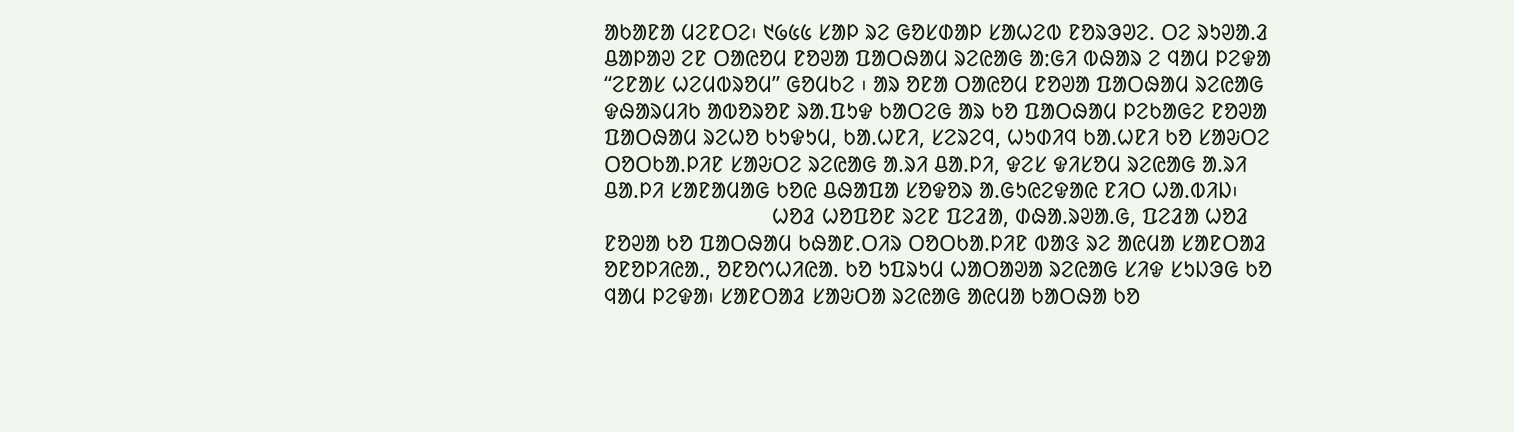ᱟᱠᱟᱱᱟ ᱢᱮᱱᱛᱮ᱾ ᱑᱙᱕᱕ ᱥᱟᱞ ᱨᱮ ᱜᱚᱥᱰᱟᱞ ᱥᱟᱦᱮᱵ ᱱᱚᱨᱳᱣᱮ. ᱛᱮ ᱨᱩᱣᱟ.ᱲ ᱪᱟᱞᱟᱣ ᱮᱱ ᱛᱟᱭᱚᱢ ᱱᱚᱣᱟ ᱯᱟᱛᱷᱟᱢ ᱨᱮᱭᱟᱜ ᱟᱺᱜᱤ ᱵᱷᱟᱨ ᱮ ᱧᱟᱢ ᱞᱮᱫᱟ “ᱮᱱᱟᱥ ᱦᱮᱢᱵᱨᱚᱢ” ᱜᱚᱢᱠᱮ ᱾ ᱟᱨ ᱚᱱᱟ ᱛᱟᱭᱚᱢ ᱱᱚᱣᱟ ᱯᱟᱛᱷᱟᱢ ᱨᱮᱭᱟᱜ ᱫᱷᱟᱨᱢᱤᱠ ᱟᱵᱚᱨᱚᱱ ᱨᱟ.ᱯᱩᱫ ᱠᱟᱛᱮᱜ ᱟᱨ ᱠᱚ ᱯᱟᱛᱷᱟᱢ ᱞᱮᱠᱟᱜᱮ ᱱᱚᱣᱟ ᱯᱟᱛᱷᱟᱢ ᱨᱮᱦᱚ ᱠᱩᱫᱩᱢ, ᱠᱟ.ᱦᱱᱤ, ᱥᱮᱨᱮᱧ, ᱦᱩᱰᱤᱧ ᱠᱟ.ᱦᱱᱤ ᱠᱚ ᱥᱟᱶᱛᱮ ᱛᱚᱛᱠᱟ.ᱞᱤᱱ ᱥᱟᱶᱛᱮ ᱨᱮᱭᱟᱜ ᱟ.ᱨᱤ ᱪᱟ.ᱞᱤ, ᱫᱮᱥ ᱫᱤᱥᱚᱢ ᱨᱮᱭᱟᱜ ᱟ.ᱨᱤ ᱪᱟ.ᱞᱤ ᱥᱟᱱᱟᱢᱟᱜ ᱠᱚᱭ ᱪᱷᱟᱯᱟ ᱥᱚᱫᱚᱨ ᱟ.ᱜᱩᱭᱮᱫᱟᱭ ᱱᱤᱛ ᱦᱟ.ᱵᱤᱡ᱾
                            ᱦᱚᱲ ᱦᱚᱯᱚᱱ ᱨᱮᱱ ᱯᱮᱲᱟ, ᱰᱷᱟ.ᱨᱣᱟ.ᱜ, ᱯᱮᱲᱟ ᱦᱚᱲ ᱱᱚᱣᱟ ᱠᱚ ᱯᱟᱛᱷᱟᱢ ᱠᱷᱟᱱ.ᱛᱤᱨ ᱛᱚᱛᱠᱟ.ᱞᱤᱱ ᱵᱟᱝ ᱨᱮ ᱟᱭᱢᱟ ᱥᱟᱱᱛᱟᱲ ᱚᱱᱚᱞᱤᱭᱟᱹ, ᱚᱱᱚᱬᱦᱤᱭᱟ. ᱠᱚ ᱩᱯᱨᱩᱢ ᱦᱟᱛᱟᱣᱟ ᱨᱮᱭᱟᱜ ᱥᱤᱫ ᱥᱩᱡᱳᱜ ᱠᱚ ᱧᱟᱢ ᱞᱮᱫᱟ᱾ ᱥᱟᱱᱛᱟᱲ ᱥᱟᱶᱛᱟ ᱨᱮᱭᱟᱜ ᱟᱭᱢᱟ ᱠᱟᱛᱷᱟ ᱠᱚ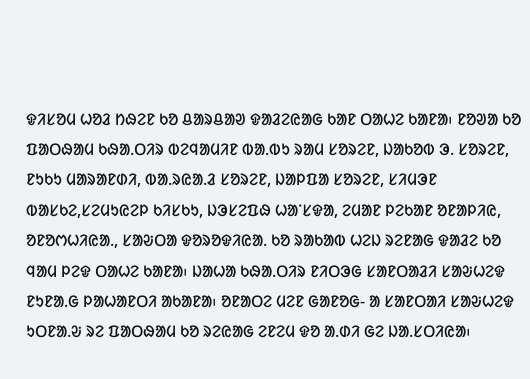ᱫᱤᱥᱚᱢ ᱦᱚᱲ ᱴᱷᱮᱱ ᱠᱚ ᱪᱟᱨᱪᱟᱣ ᱫᱟᱲᱮᱭᱟᱜ ᱠᱟᱱ ᱛᱟᱦᱮ ᱠᱟᱱᱟ᱾ ᱱᱚᱣᱟ ᱠᱚ ᱯᱟᱛᱷᱟᱢ ᱠᱷᱟ.ᱛᱤᱨ ᱵᱮᱧᱟᱢᱤᱱ ᱵᱟ.ᱵᱩ ᱨᱟᱢ ᱥᱚᱨᱮᱱ, ᱡᱟᱠᱚᱵ ᱳ. ᱥᱚᱨᱮᱱ, ᱱᱩᱠᱩ ᱢᱟᱨᱟᱱᱰᱤ, ᱵᱟ.ᱨᱭᱟ.ᱲ ᱥᱚᱨᱮᱱ, ᱡᱟᱞᱯᱟ ᱥᱚᱨᱮᱱ, ᱥᱤᱢᱳᱱ ᱵᱟᱥᱠᱮ,ᱥᱮᱢᱩᱭᱮᱞ ᱠᱤᱥᱠᱩ, ᱡᱳᱥᱮᱯᱷ ᱦᱟᱸᱥᱫᱟ, ᱮᱢᱟᱱ ᱞᱮᱠᱟᱱ ᱚᱱᱟᱞᱤᱭ, ᱚᱱᱚᱬᱦᱤᱭᱟ., ᱥᱟᱶᱛᱟ ᱫᱚᱨᱚᱫᱤᱭᱟ. ᱠᱚ ᱨᱟᱠᱟᱵ ᱦᱮᱡ ᱨᱮᱱᱟᱜ ᱫᱟᱲᱮ ᱠᱚ ᱧᱟᱢ ᱞᱮᱫ ᱛᱟᱦᱮ ᱠᱟᱱᱟ᱾ ᱡᱟᱦᱟ ᱠᱷᱟ.ᱛᱤᱨ ᱱᱤᱛᱳᱜ ᱥᱟᱱᱛᱟᱲᱤ ᱥᱟᱶᱦᱮᱫ ᱱᱩᱱᱟ.ᱜ ᱞᱟᱦᱟᱱᱛᱤ ᱟᱠᱟᱱᱟ᱾ ᱚᱱᱟᱛᱮ ᱢᱮᱱ ᱜᱟᱱᱚᱜ- ᱟ ᱥᱟᱱᱛᱟᱤ ᱥᱟᱶᱦᱮᱫ ᱩᱛᱱᱟ.ᱶ ᱨᱮ ᱯᱟᱛᱷᱟᱢ ᱠᱚ ᱨᱮᱭᱟᱜ ᱮᱱᱮᱢ ᱫᱚ ᱟ.ᱰᱤ ᱜᱮ ᱡᱟ.ᱥᱛᱤᱭᱟ᱾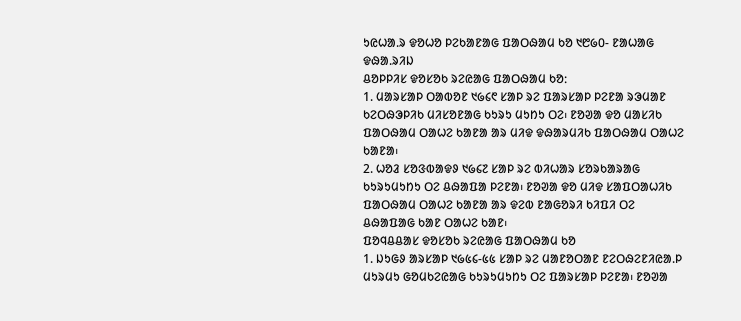ᱩᱭᱦᱟ.ᱨ ᱫᱚᱦᱚ ᱞᱮᱠᱟᱱᱟᱜ ᱯᱟᱛᱷᱟᱢ ᱠᱚ ᱑᱘᱙᱐- ᱱᱟᱦᱟᱜ ᱫᱷᱟ.ᱨᱤᱡ
ᱪᱚᱞᱞᱤᱥ ᱫᱚᱥᱚᱠ ᱨᱮᱭᱟᱜ ᱯᱟᱛᱷᱟᱢ ᱠᱚᱺ
1. ᱢᱟᱨᱥᱟᱞ ᱛᱟᱵᱚᱱ ᱑᱙᱔᱖ ᱥᱟᱞ ᱨᱮ ᱯᱟᱨᱥᱟᱞ ᱞᱮᱱᱟ ᱨᱳᱢᱟᱱ ᱠᱮᱛᱷᱳᱞᱤᱠ ᱢᱤᱥᱚᱱᱟᱜ ᱠᱩᱨᱩ ᱢᱩᱴᱩ ᱛᱮ᱾ ᱱᱚᱣᱟ ᱫᱚ ᱢᱟᱥᱤᱠ ᱯᱟᱛᱷᱟᱢ ᱛᱟᱦᱮ ᱠᱟᱱᱟ ᱟᱨ ᱢᱤᱫ ᱫᱷᱟᱨᱢᱤᱠ ᱯᱟᱛᱷᱟᱢ ᱛᱟᱦᱮ ᱠᱟᱱᱟ᱾
2. ᱦᱚᱲ ᱥᱚᱝᱵᱟᱫᱽ ᱑᱙᱔᱗ ᱥᱟᱞ ᱨᱮ ᱵᱤᱦᱟᱨ ᱥᱚᱨᱠᱟᱨᱟᱜ ᱠᱩᱨᱩᱢᱩᱴᱩ ᱛᱮ ᱪᱷᱟᱯᱟ ᱞᱮᱱᱟ᱾ ᱱᱚᱣᱟ ᱫᱚ ᱢᱤᱫ ᱥᱟᱯᱛᱟᱦᱤᱠ ᱯᱟᱛᱷᱟᱢ ᱛᱟᱦᱮ ᱠᱟᱱᱟ ᱟᱨ ᱫᱮᱵ ᱱᱟᱜᱚᱨᱤ ᱠᱤᱯᱤ ᱛᱮ ᱪᱷᱟᱯᱟᱜ ᱠᱟᱱ ᱛᱟᱦᱮ ᱠᱟᱱ᱾
ᱯᱚᱧᱪᱪᱟᱥ ᱫᱚᱥᱚᱠ ᱨᱮᱭᱟᱜ ᱯᱟᱛᱷᱟᱢ ᱠᱚ
1. ᱡᱩᱜᱽ ᱟᱨᱥᱟᱞ ᱑᱙᱕᱔-᱕᱕ ᱥᱟᱞ ᱨᱮ ᱢᱟᱱᱚᱛᱟᱱ ᱱᱮᱛᱷᱮᱱᱤᱭᱟ.ᱞ ᱢᱩᱨᱢᱩ ᱜᱚᱢᱠᱮᱭᱟᱜ ᱠᱩᱨᱩᱢᱩᱴᱩ ᱛᱮ ᱯᱟᱨᱥᱟᱞ ᱞᱮᱱᱟ᱾ ᱱᱚᱣᱟ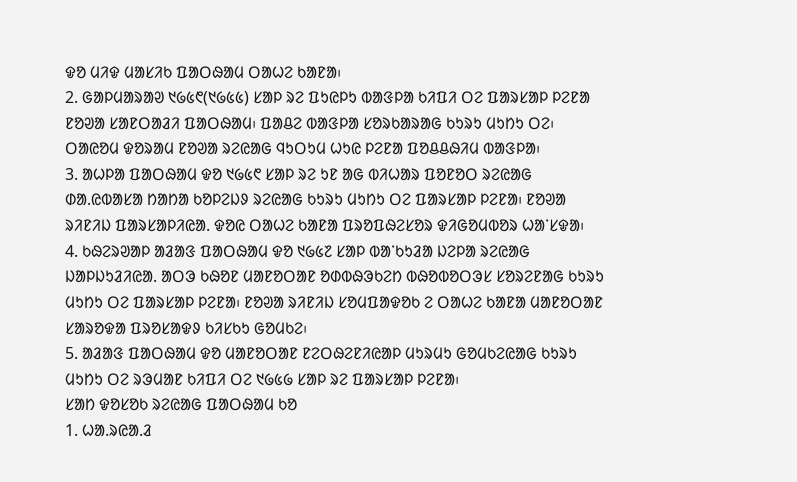ᱫᱚ ᱢᱤᱫ ᱢᱟᱥᱤᱠ ᱯᱟᱛᱷᱟᱢ ᱛᱟᱦᱮ ᱠᱟᱱᱟ᱾
2. ᱜᱟᱞᱢᱟᱨᱟᱣ ᱑᱙᱕᱖(᱑᱙᱕᱕) ᱥᱟᱞ ᱨᱮ ᱯᱩᱭᱞᱩ ᱵᱟᱝᱞᱟ ᱠᱤᱯᱤ ᱛᱮ ᱯᱟᱨᱥᱟᱞ ᱞᱮᱱᱟ ᱱᱚᱣᱟ ᱥᱟᱱᱛᱟᱲᱤ ᱯᱟᱛᱷᱟᱢ᱾ ᱯᱟᱪᱮ ᱵᱟᱝᱞᱟ ᱥᱚᱨᱠᱟᱨᱟᱜ ᱠᱩᱨᱩ ᱢᱩᱴᱩ ᱛᱮ᱾ ᱛᱟᱭᱚᱢ ᱫᱚᱨᱟᱢ ᱱᱚᱣᱟ ᱨᱮᱭᱟᱜ ᱧᱩᱛᱩᱢ ᱦᱩᱭ ᱞᱮᱱᱟ ᱯᱚᱪᱪᱷᱤᱢ ᱵᱟᱝᱞᱟ᱾
3. ᱟᱦᱞᱟ ᱯᱟᱛᱷᱟᱢ ᱫᱚ ᱑᱙᱕᱖ ᱥᱟᱞ ᱨᱮ ᱩᱱ ᱟᱜ ᱵᱤᱦᱟᱨ ᱯᱚᱱᱚᱛ ᱨᱮᱭᱟᱜ ᱰᱟ.ᱭᱵᱟᱥᱟ ᱴᱟᱴᱟ ᱠᱚᱞᱮᱡᱽ ᱨᱮᱭᱟᱜ ᱠᱩᱨᱩ ᱢᱩᱴᱩ ᱛᱮ ᱯᱟᱨᱥᱟᱞ ᱞᱮᱱᱟ᱾ ᱱᱚᱣᱟ ᱨᱤᱱᱤᱡ ᱯᱟᱨᱥᱟᱞᱤᱭᱟ. ᱫᱚᱭ ᱛᱟᱦᱮ ᱠᱟᱱᱟ ᱯᱨᱚᱯᱷᱮᱥᱚᱨ ᱫᱤᱜᱚᱢᱵᱚᱨ ᱦᱟᱸᱥᱫᱟ᱾
4. ᱠᱷᱮᱨᱣᱟᱞ ᱟᱲᱟᱝ ᱯᱟᱛᱷᱟᱢ ᱫᱚ ᱑᱙᱕᱗ ᱥᱟᱞ ᱵᱟᱸᱠᱩᱲᱟ ᱡᱮᱞᱟ ᱨᱮᱭᱟᱜ ᱡᱟᱞᱡᱩᱲᱤᱭᱟ. ᱟᱛᱳ ᱠᱷᱚᱱ ᱢᱟᱱᱚᱛᱟᱱ ᱚᱰᱵᱷᱳᱠᱮᱴ ᱵᱷᱚᱵᱚᱛᱳᱥ ᱥᱚᱨᱮᱱᱟᱜ ᱠᱩᱨᱩ ᱢᱩᱴᱩ ᱛᱮ ᱯᱟᱨᱥᱟᱞ ᱞᱮᱱᱟ᱾ ᱱᱚᱣᱟ ᱨᱤᱱᱤᱡ ᱥᱚᱢᱯᱟᱫᱚᱠ ᱮ ᱛᱟᱦᱮ ᱠᱟᱱᱟ ᱢᱟᱱᱚᱛᱟᱱ ᱥᱟᱨᱚᱫᱟ ᱯᱨᱚᱥᱟᱫᱽ ᱠᱤᱥᱠᱩ ᱜᱚᱢᱠᱮ᱾
5. ᱟᱲᱟᱝ ᱯᱟᱛᱷᱟᱢ ᱫᱚ ᱢᱟᱱᱚᱛᱟᱱ ᱱᱮᱛᱷᱮᱱᱤᱭᱟᱞ ᱢᱩᱨᱢᱩ ᱜᱚᱢᱠᱮᱭᱟᱜ ᱠᱩᱨᱩ ᱢᱩᱴᱩ ᱛᱮ ᱨᱳᱢᱟᱱ ᱠᱤᱯᱤ ᱛᱮ ᱑᱙᱕᱙ ᱥᱟᱞ ᱨᱮ ᱯᱟᱨᱥᱟᱞ ᱞᱮᱱᱟ᱾
ᱥᱟᱴ ᱫᱚᱥᱚᱠ ᱨᱮᱭᱟᱜ ᱯᱟᱛᱷᱟᱢ ᱠᱚ
1. ᱦᱟ.ᱨᱭᱟ.ᱲ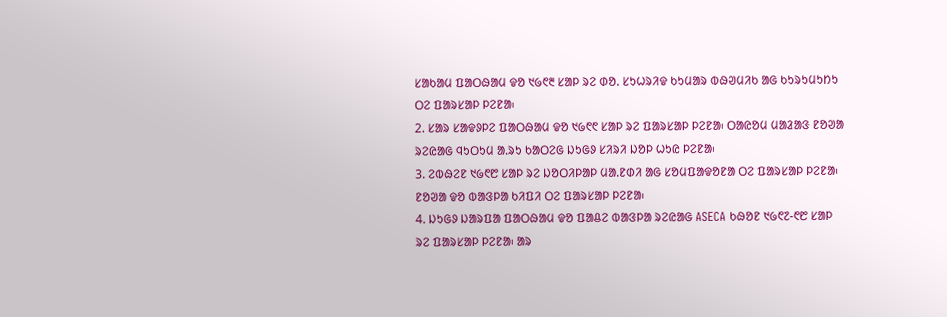ᱥᱟᱠᱟᱢ ᱯᱟᱛᱷᱟᱢ ᱫᱚ ᱑᱙᱖᱓ ᱥᱟᱞ ᱨᱮ ᱰᱚ. ᱥᱩᱦᱨᱤᱫ ᱠᱩᱢᱟᱨ ᱵᱷᱣᱢᱤᱠ ᱟᱜ ᱠᱩᱨᱩᱢᱩᱴᱩ ᱛᱮ ᱯᱟᱨᱥᱟᱞ ᱞᱮᱱᱟ᱾
2. ᱥᱟᱨ ᱥᱟᱫᱽᱞᱮ ᱯᱟᱛᱷᱟᱢ ᱫᱚ ᱑᱙᱖᱖ ᱥᱟᱞ ᱨᱮ ᱯᱟᱨᱥᱟᱞ ᱞᱮᱱᱟ᱾ ᱛᱟᱭᱚᱢ ᱢᱟᱲᱟᱝ ᱱᱚᱣᱟ ᱨᱮᱭᱟᱜ ᱧᱩᱛᱩᱢ ᱟ.ᱨᱩ ᱠᱟᱛᱮᱜ ᱡᱩᱜᱽ ᱥᱤᱨᱤ ᱡᱚᱞ ᱦᱩᱭ ᱞᱮᱱᱟ᱾
3. ᱮᱵᱷᱮᱱ ᱑᱙᱖᱘ ᱥᱟᱞ ᱨᱮ ᱡᱚᱛᱤᱞᱟᱞ ᱢᱟ.ᱱᱰᱤ ᱟᱜ ᱥᱚᱢᱯᱟᱫᱚᱱᱟ ᱛᱮ ᱯᱟᱨᱥᱟᱞ ᱞᱮᱱᱟ᱾ ᱱᱚᱣᱟ ᱫᱚ ᱵᱟᱝᱞᱟ ᱠᱤᱯᱤ ᱛᱮ ᱯᱟᱨᱥᱟᱞ ᱞᱮᱱᱟ᱾
4. ᱡᱩᱜᱽ ᱡᱟᱨᱯᱟ ᱯᱟᱛᱷᱟᱢ ᱫᱚ ᱯᱟᱪᱮ ᱵᱟᱝᱞᱟ ᱨᱮᱭᱟᱜ ASECA ᱠᱷᱚᱱ ᱑᱙᱖᱗-᱖᱘ ᱥᱟᱞ ᱨᱮ ᱯᱟᱨᱥᱟᱞ ᱞᱮᱱᱟ᱾ ᱟᱨ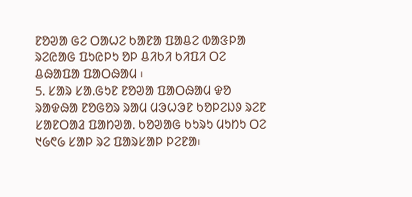ᱱᱚᱣᱟ ᱜᱮ ᱛᱟᱦᱮ ᱠᱟᱱᱟ ᱯᱟᱪᱮ ᱵᱟᱝᱞᱟ ᱨᱮᱭᱟᱜ ᱯᱩᱭᱞᱩ ᱚᱞ ᱪᱤᱠᱤ ᱠᱤᱯᱤ ᱛᱮ ᱪᱷᱟᱯᱟ ᱯᱟᱛᱷᱟᱢ ᱾
5. ᱥᱟᱨ ᱥᱟ.ᱜᱩᱱ ᱱᱚᱣᱟ ᱯᱟᱛᱷᱟᱢ ᱫᱚ ᱨᱟᱫᱷᱟ ᱱᱚᱜᱚᱨ ᱨᱟᱢ ᱢᱳᱦᱳᱱ ᱠᱚᱞᱮᱡᱽ ᱨᱮᱱ ᱥᱟᱱᱛᱟᱲ ᱯᱟᱴᱣᱟ. ᱠᱚᱣᱟᱜ ᱠᱩᱨᱩ ᱢᱩᱴᱩ ᱛᱮ ᱑᱙᱖᱙ ᱥᱟᱞ ᱨᱮ ᱯᱟᱨᱥᱟᱞ ᱞᱮᱱᱟ᱾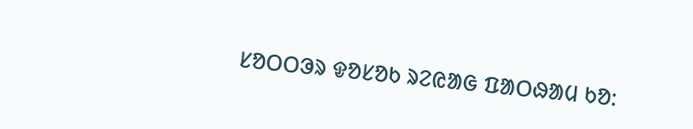ᱥᱚᱛᱛᱳᱨ ᱫᱚᱥᱚᱠ ᱨᱮᱭᱟᱜ ᱯᱟᱛᱷᱟᱢ ᱠᱚᱺ